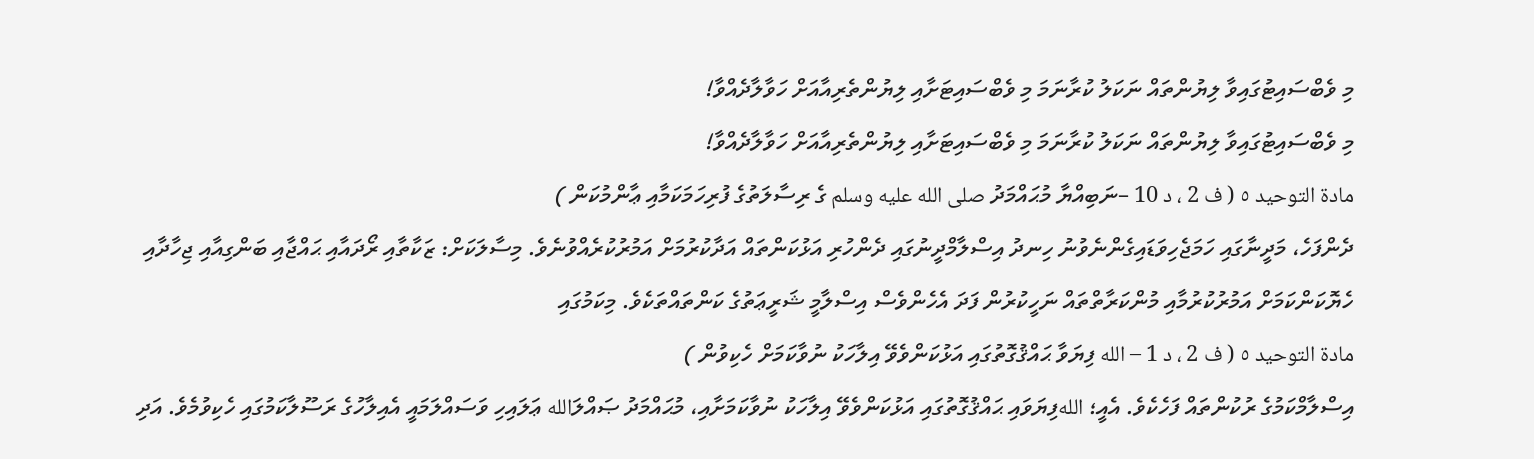މި ވެބްސައިޓުގައިވާ ލިޔުންތައް ނަކަލު ކުރާނަމަ މި ވެބްސައިޓަށާއި ލިޔުންތެރިއާއަށް ހަވާލާދެއްވާ!
މި ވެބްސައިޓުގައިވާ ލިޔުންތައް ނަކަލު ކުރާނަމަ މި ވެބްސައިޓަށާއި ލިޔުންތެރިއާއަށް ހަވާލާދެއްވާ!
مادة التوحيد ٥ ( ف 2 ، د 10 –ނަބިއްޔާ މުޙައްމަދު صلى الله عليه وسلم ގެ ރިސާލަތުގެ ފުރިހަމަކަމާއި ޢާންމުކަން )
ދެންފަހެ، މަދީނާގައި ހަމަޖެހިވަޑައިގެންނެވުނު ހިނދު އިސްލާމްދީނުގައި ދެންހުރި އަޅުކަންތައް އަދާކުރުމަށް އަމުރުކުރެއްވުނެވެ. މިސާލަކަށް: ޒަކާތާއި ރޯދައާއި ޙައްޖާއި ބަންގިއާއި ޖިހާދާއި ހެޔޮކަންކަމަށް އަމުރުކުރުމާއި މުންކަރާތްތައް ނަހީކުރުން ފަދަ އެހެންވެސް އިސްލާމީ ޝަރީޢަތުގެ ކަންތައްތަކެވެ. މިކަމުގައި
مادة التوحيد ٥ ( ف 2 ، د 1 – الله ފިޔަވާ ޙައްޤުގޮތުގައި އަޅުކަންވެވޭ އިލާހަކު ނުވާކަމަށް ހެކިވުން )
އިސްލާމްކަމުގެ ރުކުންތައް ފަހެކެވެ. އެއީ؛ اللهފިޔަވައި ޙައްޤުގޮތުގައި އަޅުކަންވެވޭ އިލާހަކު ނުވާކަމަށާއި، މުޙައްމަދު ޞައްލަالله ޢަލައިހި ވަސައްލަމައީ އެއިލާހުގެ ރަސޫލާކަމުގައި ހެކިވުމެވެ. އަދި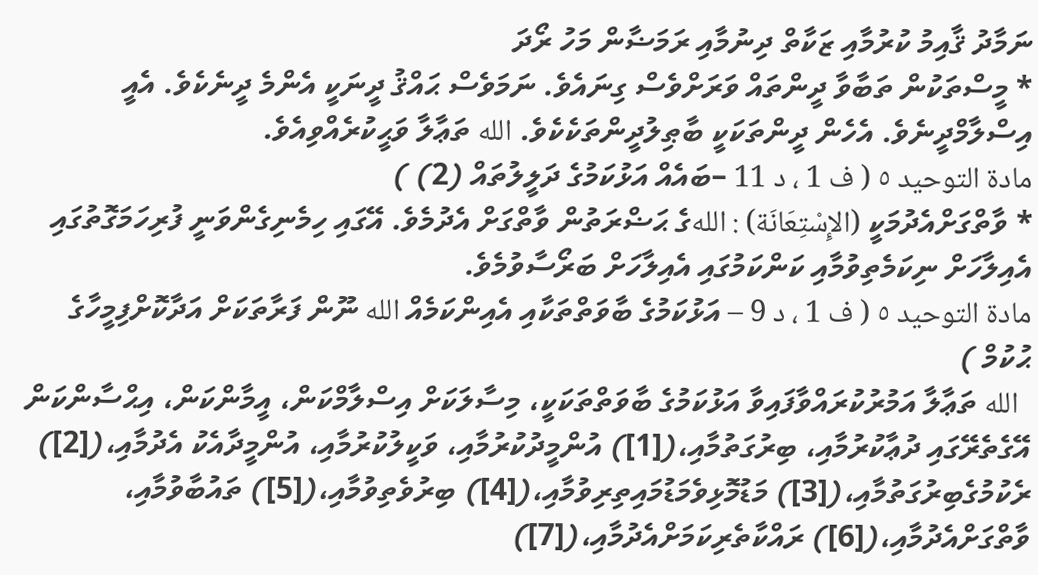ނަމާދު ޤާއިމު ކުރުމާއި ޒަކާތް ދިނުމާއި ރަމަޟާން މަހު ރޯދަ
* މީސްތަކުން ތަބާވާ ދީންތައް ވަރަށްވެސް ގިނައެވެ. ނަމަވެސް ޙައްޤު ދީނަކީ އެންމެ ދީނެކެވެ. އެއީ އިސްލާމްދީނެވެ. އެހެން ދީންތަކަކީ ބާޠިލުދީންތަކެކެވެ. الله ތަޢާލާ ވަޙީކުރެއްވިއެވެ.
مادة التوحيد ٥ ( ف 1 ، د 11 –ބައެއް އަޅުކަމުގެ ދަލީލުތައް (2) )
* ވާތްގަށްއެދުމަކީ (الإِسْتِعَانَة) : اللهގެ ޙަޟްރަތުން ވާތްގަށް އެދުމެވެ. އޭގައި ހިމެނިގެންވަނީ ފުރިހަމަގޮތުގައި އެއިލާހަށް ނިކަމެތިވުމާއި ކަންކަމުގައި އެއިލާހަށް ބަރޯސާވުމެވެ.
مادة التوحيد ٥ ( ف 1 ، د 9 – އަޅުކަމުގެ ބާވަތްތަކާއި އެއިންކަމެއް الله ނޫން ފަރާތަކަށް އަދާކޮށްފިމީހާގެ ޙުކުމް )
  الله ތަޢާލާ އަމުރުކުރައްވާފައިވާ އަޅުކަމުގެ ބާވަތްތަކަކީ، މިސާލަކަށް އިސްލާމްކަން، އީމާންކަން، އިޙްސާންކަން އޭގެތެރޭގައި ދުޢާކުރުމާއި، ބިރުގަތުމާއި،([1]) އުންމީދުކުރުމާއި، ވަކީލުކުރުމާއި، އުންމީދާއެކު އެދުމާއި،([2]) ރެކުމުގެބިރުގަތުމާއި،([3]) މަޑުމޮޅިވެމަޑުމައިތިރިވުމާއި،([4]) ބިރުވެތިވުމާއި،([5]) ތައުބާވުމާއި، ވާތްގަށްއެދުމާއި،([6]) ރައްކާތެރިކަމަށްއެދުމާއި،([7])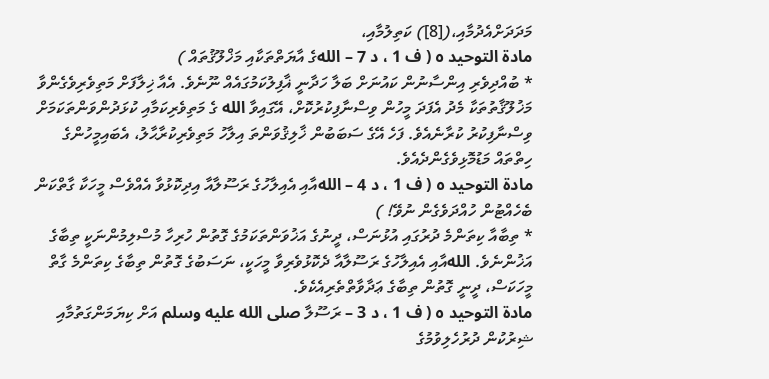މަދަދަށްއެދުމާއި،([8]) ކަތިލުމާއި،
مادة التوحيد ٥ ( ف 1 ، د 7 – اللهގެ އާޔަތްތަކާއި މަޚްލޫޤުތައް )
* ބުއްދިވެރި އިންސާނުން ކައުނަށް ބަލާ ހަދާނީ ޣާފިލުކަމުގައެއް ނޫނެވެ. އެއާ ޚިލާފަށް މަތިވެރިވެގެންވާ މަޚުލޫޤާތުތަކާ މެދު އެފަދަ މީހުން ވިސްނާފިކުރުކޮށް، އޭގައިވާ الله ގެ މަތިވެރިކަމާއި ކުޅަދުންވަންތަކަމަށް ވިސްނާފިކުރު ކުރާނެއެވެ. ފަހެ އޭގެ ސަބަބުން ޚާލިޤުވަންތަ އިލާހު މަތިވެރިކުރާޙާލު، އެބައިމީހުންގެ ހިތްތައް މަޑުމޮޅިވެގެންދެއެވެ.
مادة التوحيد ٥ ( ف 1 ، د 4 – اللهއާއި އެއިލާހުގެ ރަސޫލާއާ އިދިކޮޅުވާ އެއްވެސް މީހަކާ ގާތްކަން ބެހެއްޓުން ހުއްދަވެގެން ނުވޭ! )
* ތިބާއާ ކިތަންމެ ދުރުގައި އުޅުނަސް، ދީނުގެ އަޚުވަންތަކަމުގެ ގޮތުން ހުރިހާ މުސްލިމުންނަކީ ތިބާގެ އަޚުންނެވެ. اللهއާއި އެއިލާހުގެ ރަސޫލާއާ ދެކޮޅުވެރިވާ މީހަކީ، ނަސަބުގެ ގޮތުން ތިބާގެ ކިތަންމެ ގާތް މީހަކަސް، ދީނީ ގޮތުން ތިބާގެ ޢަދާވާތްތެރިއެކެވެ.
مادة التوحيد ٥ ( ف 1 ، د 3 – ރަސޫލާ صلى الله عليه وسلم އަށް ކިޔަމަންގަތުމާއި ޝިރުކުން ދުރުހެލިވުމުގެ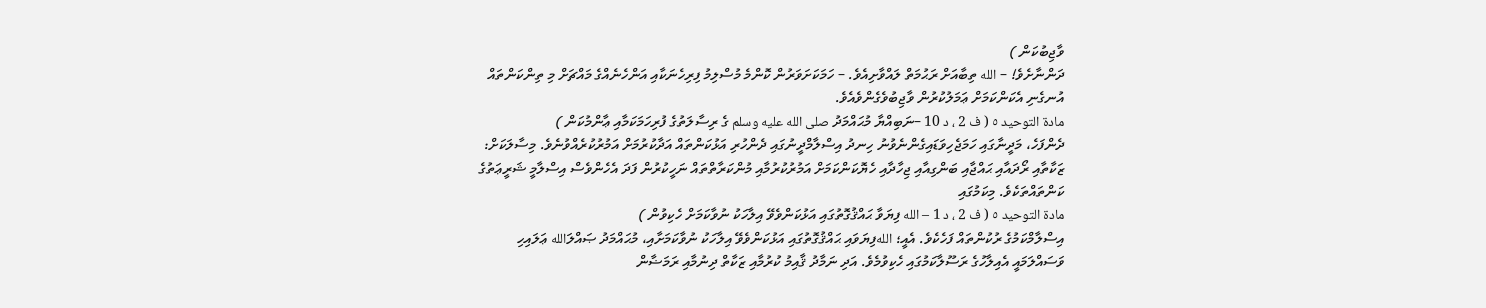ވާޖިބުކަން )
ދަންނާށެވެ! – الله ތިބާއަށް ރަޙުމަތް ލައްވާށިއެވެ. – ހަމަކަށަވަރުން ކޮންމެ މުސްލިމު ފިރިހެނަކާއި އަންހެނެއްގެ މައްޗަށް މި ތިންކަންތައް އުނގެނި އެކަންކަމަށް ޢަމަލުކުރުން ވާޖިބުވެގެންވެއެވެ.
مادة التوحيد ٥ ( ف 2 ، د 10 –ނަބިއްޔާ މުޙައްމަދު صلى الله عليه وسلم ގެ ރިސާލަތުގެ ފުރިހަމަކަމާއި ޢާންމުކަން )
ދެންފަހެ، މަދީނާގައި ހަމަޖެހިވަޑައިގެންނެވުނު ހިނދު އިސްލާމްދީނުގައި ދެންހުރި އަޅުކަންތައް އަދާކުރުމަށް އަމުރުކުރެއްވުނެވެ. މިސާލަކަށް: ޒަކާތާއި ރޯދައާއި ޙައްޖާއި ބަންގިއާއި ޖިހާދާއި ހެޔޮކަންކަމަށް އަމުރުކުރުމާއި މުންކަރާތްތައް ނަހީކުރުން ފަދަ އެހެންވެސް އިސްލާމީ ޝަރީޢަތުގެ ކަންތައްތަކެވެ. މިކަމުގައި
مادة التوحيد ٥ ( ف 2 ، د 1 – الله ފިޔަވާ ޙައްޤުގޮތުގައި އަޅުކަންވެވޭ އިލާހަކު ނުވާކަމަށް ހެކިވުން )
އިސްލާމްކަމުގެ ރުކުންތައް ފަހެކެވެ. އެއީ؛ اللهފިޔަވައި ޙައްޤުގޮތުގައި އަޅުކަންވެވޭ އިލާހަކު ނުވާކަމަށާއި، މުޙައްމަދު ޞައްލަالله ޢަލައިހި ވަސައްލަމައީ އެއިލާހުގެ ރަސޫލާކަމުގައި ހެކިވުމެވެ. އަދި ނަމާދު ޤާއިމު ކުރުމާއި ޒަކާތް ދިނުމާއި ރަމަޟާން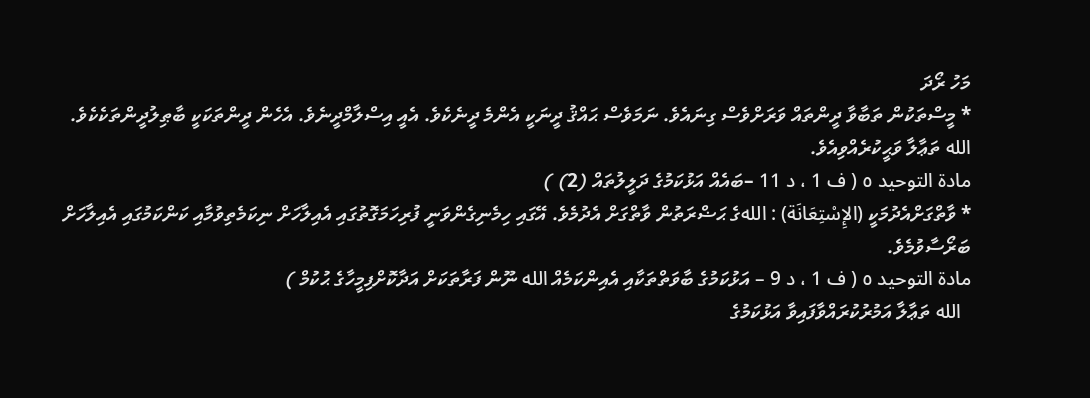މަހު ރޯދަ
* މީސްތަކުން ތަބާވާ ދީންތައް ވަރަށްވެސް ގިނައެވެ. ނަމަވެސް ޙައްޤު ދީނަކީ އެންމެ ދީނެކެވެ. އެއީ އިސްލާމްދީނެވެ. އެހެން ދީންތަކަކީ ބާޠިލުދީންތަކެކެވެ. الله ތަޢާލާ ވަޙީކުރެއްވިއެވެ.
مادة التوحيد ٥ ( ف 1 ، د 11 –ބައެއް އަޅުކަމުގެ ދަލީލުތައް (2) )
* ވާތްގަށްއެދުމަކީ (الإِسْتِعَانَة) : اللهގެ ޙަޟްރަތުން ވާތްގަށް އެދުމެވެ. އޭގައި ހިމެނިގެންވަނީ ފުރިހަމަގޮތުގައި އެއިލާހަށް ނިކަމެތިވުމާއި ކަންކަމުގައި އެއިލާހަށް ބަރޯސާވުމެވެ.
مادة التوحيد ٥ ( ف 1 ، د 9 – އަޅުކަމުގެ ބާވަތްތަކާއި އެއިންކަމެއް الله ނޫން ފަރާތަކަށް އަދާކޮށްފިމީހާގެ ޙުކުމް )
  الله ތަޢާލާ އަމުރުކުރައްވާފައިވާ އަޅުކަމުގެ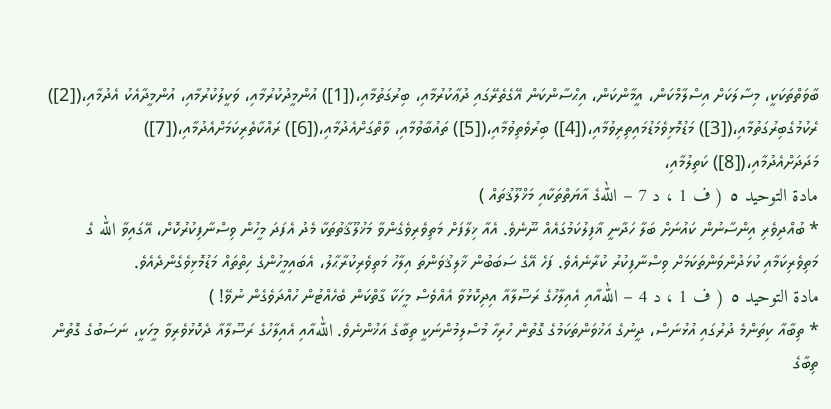ބާވަތްތަކަކީ، މިސާލަކަށް އިސްލާމްކަން، އީމާންކަން، އިޙްސާންކަން އޭގެތެރޭގައި ދުޢާކުރުމާއި، ބިރުގަތުމާއި،([1]) އުންމީދުކުރުމާއި، ވަކީލުކުރުމާއި، އުންމީދާއެކު އެދުމާއި،([2]) ރެކުމުގެބިރުގަތުމާއި،([3]) މަޑުމޮޅިވެމަޑުމައިތިރިވުމާއި،([4]) ބިރުވެތިވުމާއި،([5]) ތައުބާވުމާއި، ވާތްގަށްއެދުމާއި،([6]) ރައްކާތެރިކަމަށްއެދުމާއި،([7]) މަދަދަށްއެދުމާއި،([8]) ކަތިލުމާއި،
مادة التوحيد ٥ ( ف 1 ، د 7 – اللهގެ އާޔަތްތަކާއި މަޚްލޫޤުތައް )
* ބުއްދިވެރި އިންސާނުން ކައުނަށް ބަލާ ހަދާނީ ޣާފިލުކަމުގައެއް ނޫނެވެ. އެއާ ޚިލާފަށް މަތިވެރިވެގެންވާ މަޚުލޫޤާތުތަކާ މެދު އެފަދަ މީހުން ވިސްނާފިކުރުކޮށް، އޭގައިވާ الله ގެ މަތިވެރިކަމާއި ކުޅަދުންވަންތަކަމަށް ވިސްނާފިކުރު ކުރާނެއެވެ. ފަހެ އޭގެ ސަބަބުން ޚާލިޤުވަންތަ އިލާހު މަތިވެރިކުރާޙާލު، އެބައިމީހުންގެ ހިތްތައް މަޑުމޮޅިވެގެންދެއެވެ.
مادة التوحيد ٥ ( ف 1 ، د 4 – اللهއާއި އެއިލާހުގެ ރަސޫލާއާ އިދިކޮޅުވާ އެއްވެސް މީހަކާ ގާތްކަން ބެހެއްޓުން ހުއްދަވެގެން ނުވޭ! )
* ތިބާއާ ކިތަންމެ ދުރުގައި އުޅުނަސް، ދީނުގެ އަޚުވަންތަކަމުގެ ގޮތުން ހުރިހާ މުސްލިމުންނަކީ ތިބާގެ އަޚުންނެވެ. اللهއާއި އެއިލާހުގެ ރަސޫލާއާ ދެކޮޅުވެރިވާ މީހަކީ، ނަސަބުގެ ގޮތުން ތިބާގެ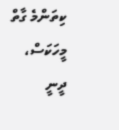ކިތަންމެ ގާތް މީހަކަސް، ދީނީ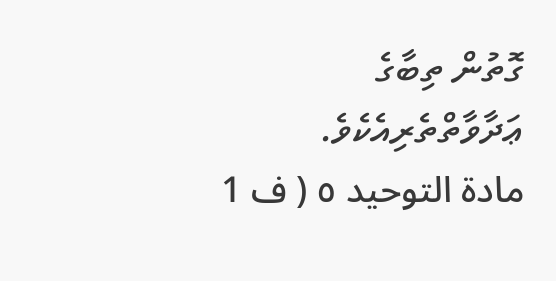ގޮތުން ތިބާގެ ޢަދާވާތްތެރިއެކެވެ.
مادة التوحيد ٥ ( ف 1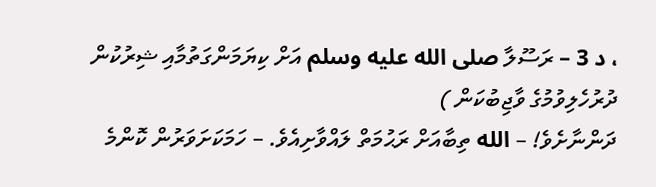، د 3 – ރަސޫލާ صلى الله عليه وسلم އަށް ކިޔަމަންގަތުމާއި ޝިރުކުން ދުރުހެލިވުމުގެ ވާޖިބުކަން )
ދަންނާށެވެ! – الله ތިބާއަށް ރަޙުމަތް ލައްވާށިއެވެ. – ހަމަކަށަވަރުން ކޮންމެ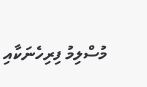މުސްލިމު ފިރިހެނަކާއި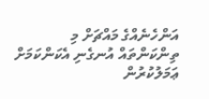އަންހެނެއްގެ މައްޗަށް މި ތިންކަންތައް އުނގެނި އެކަންކަމަށް ޢަމަލުކުރުން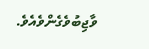ވާޖިބުވެގެންވެއެވެ.